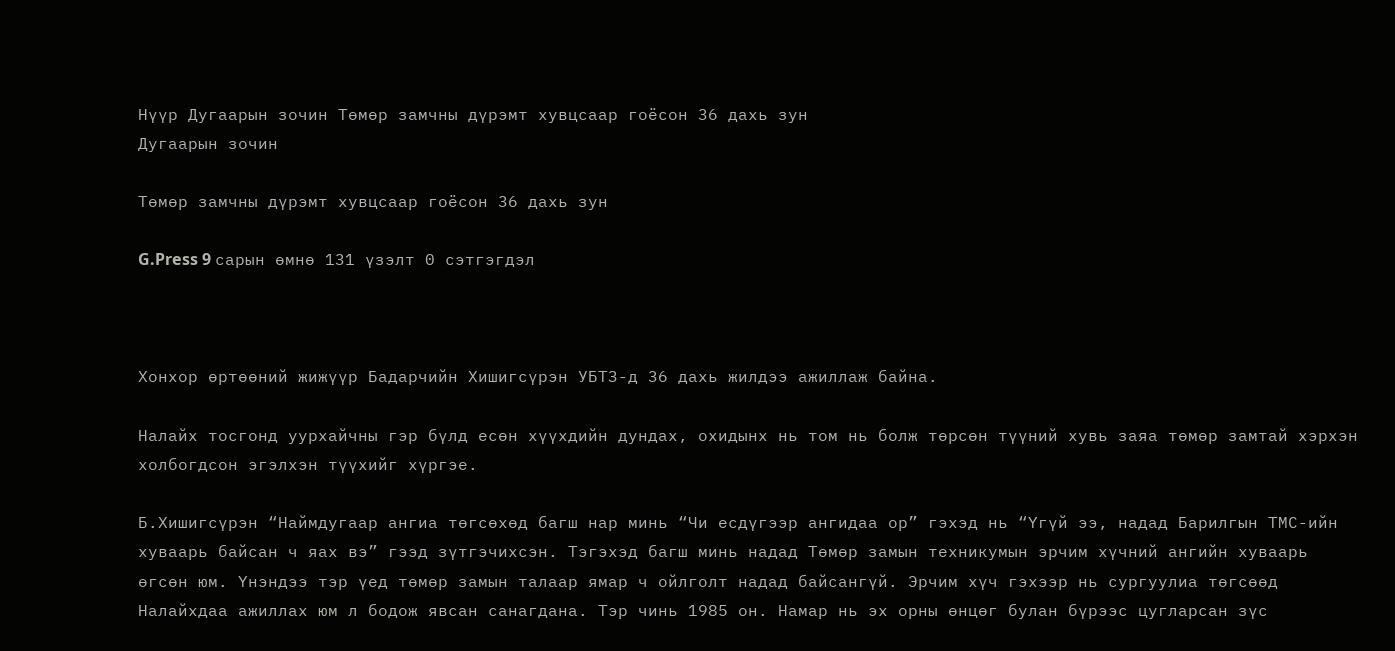Нүүр Дугаарын зочин Төмөр замчны дүрэмт хувцсаар гоёсон 36 дахь зун
Дугаарын зочин

Төмөр замчны дүрэмт хувцсаар гоёсон 36 дахь зун

G.Press 9 сарын өмнө 131 үзэлт 0 сэтгэгдэл



Хонхор өртөөний жижүүр Бадарчийн Хишигсүрэн УБТЗ-д 36 дахь жилдээ ажиллаж байна.

Налайх тосгонд уурхайчны гэр бүлд есөн хүүхдийн дундах, охидынх нь том нь болж төрсөн түүний хувь заяа төмөр замтай хэрхэн холбогдсон эгэлхэн түүхийг хүргэе.

Б.Хишигсүрэн “Наймдугаар ангиа төгсөхөд багш нар минь “Чи есдүгээр ангидаа ор” гэхэд нь “Үгүй ээ, надад Барилгын ТМС-ийн хуваарь байсан ч яах вэ” гээд зүтгэчихсэн. Тэгэхэд багш минь надад Төмөр замын техникумын эрчим хүчний ангийн хуваарь өгсөн юм. Үнэндээ тэр үед төмөр замын талаар ямар ч ойлголт надад байсангүй. Эрчим хүч гэхээр нь сургуулиа төгсөөд Налайхдаа ажиллах юм л бодож явсан санагдана. Тэр чинь 1985 он. Намар нь эх орны өнцөг булан бүрээс цугларсан зүс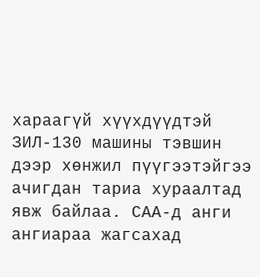хараагүй хүүхдүүдтэй ЗИЛ-130 машины тэвшин дээр хөнжил пүүгээтэйгээ ачигдан тариа хураалтад явж байлаа. САА-д анги ангиараа жагсахад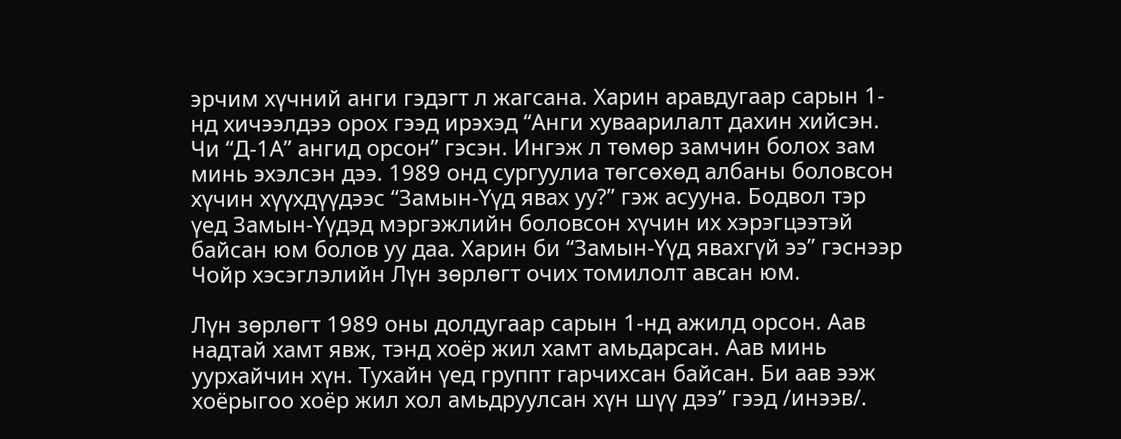эрчим хүчний анги гэдэгт л жагсана. Харин аравдугаар сарын 1-нд хичээлдээ орох гээд ирэхэд “Анги хуваарилалт дахин хийсэн. Чи “Д-1А” ангид орсон” гэсэн. Ингэж л төмөр замчин болох зам минь эхэлсэн дээ. 1989 онд сургуулиа төгсөхөд албаны боловсон хүчин хүүхдүүдээс “Замын-Үүд явах уу?” гэж асууна. Бодвол тэр үед Замын-Үүдэд мэргэжлийн боловсон хүчин их хэрэгцээтэй байсан юм болов уу даа. Харин би “Замын-Үүд явахгүй ээ” гэснээр Чойр хэсэглэлийн Лүн зөрлөгт очих томилолт авсан юм.

Лүн зөрлөгт 1989 оны долдугаар сарын 1-нд ажилд орсон. Аав надтай хамт явж, тэнд хоёр жил хамт амьдарсан. Аав минь уурхайчин хүн. Тухайн үед группт гарчихсан байсан. Би аав ээж хоёрыгоо хоёр жил хол амьдруулсан хүн шүү дээ” гээд /инээв/.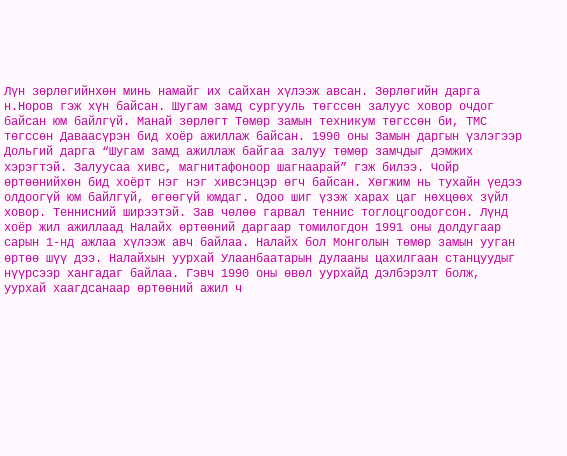Лүн зөрлөгийнхөн минь намайг их сайхан хүлээж авсан. Зөрлөгийн дарга н.Норов гэж хүн байсан. Шугам замд сургууль төгссөн залуус ховор очдог байсан юм байлгүй. Манай зөрлөгт Төмөр замын техникум төгссөн би, ТМС төгссөн Даваасүрэн бид хоёр ажиллаж байсан. 1990 оны Замын даргын үзлэгээр Дольгий дарга “Шугам замд ажиллаж байгаа залуу төмөр замчдыг дэмжих хэрэгтэй. Залуусаа хивс, магнитафоноор шагнаарай” гэж билээ. Чойр өртөөнийхөн бид хоёрт нэг нэг хивсэнцэр өгч байсан. Хөгжим нь тухайн үедээ олдоогүй юм байлгүй, өгөөгүй юмдаг. Одоо шиг үзэж харах цаг нөхцөөх зүйл ховор. Теннисний ширээтэй. Зав чөлөө гарвал теннис тоглоцгоодогсон. Лүнд хоёр жил ажиллаад Налайх өртөөний даргаар томилогдон 1991 оны долдугаар сарын 1-нд ажлаа хүлээж авч байлаа. Налайх бол Монголын төмөр замын ууган өртөө шүү дээ. Налайхын уурхай Улаанбаатарын дулааны цахилгаан станцуудыг нүүрсээр хангадаг байлаа. Гэвч 1990 оны өвөл уурхайд дэлбэрэлт болж, уурхай хаагдсанаар өртөөний ажил ч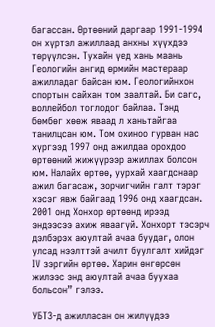багассан. Өртөөний даргаар 1991-1994 он хүртэл ажиллаад анхны хүүхдээ төрүүлсэн. Тухайн үед хань маань Геологийн ангид өрмийн мастераар ажилладаг байсан юм. Геологийнхон спортын сайхан том заалтай. Би сагс, воллейбол тоглодог байлаа. Тэнд бөмбөг хөөж яваад л ханьтайгаа танилцсан юм. Том охиноо гурван нас хүргээд 1997 онд ажилдаа орохдоо өртөөний жижүүрээр ажиллах болсон юм. Налайх өртөө, уурхай хаагдснаар ажил багасаж, зорчигчийн галт тэрэг хэсэг явж байгаад 1996 онд хаагдсан. 2001 онд Хонхор өртөөнд ирээд эндээсээ ахиж яваагүй. Хонхорт тэсэрч дэлбэрэх аюултай ачаа буудаг, олон улсад нээлттэй ачилт буулгалт хийдэг IV зэргийн өртөө. Харин өнгөрсөн жилээс энд аюултай ачаа буухаа больсон” гэлээ.

УБТЗ-д ажилласан он жилүүдээ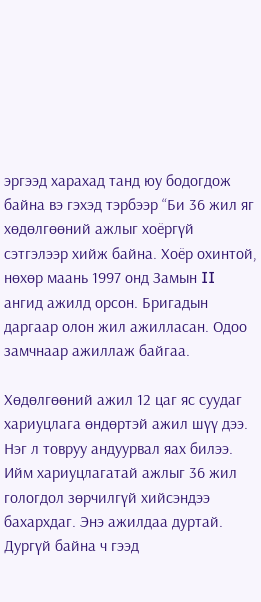эргээд харахад танд юу бодогдож байна вэ гэхэд тэрбээр “Би 36 жил яг хөдөлгөөний ажлыг хоёргүй сэтгэлээр хийж байна. Хоёр охинтой, нөхөр маань 1997 онд Замын II ангид ажилд орсон. Бригадын даргаар олон жил ажилласан. Одоо замчнаар ажиллаж байгаа.

Хөдөлгөөний ажил 12 цаг яс суудаг хариуцлага өндөртэй ажил шүү дээ. Нэг л товруу андуурвал яах билээ. Ийм хариуцлагатай ажлыг 36 жил гологдол зөрчилгүй хийсэндээ бахархдаг. Энэ ажилдаа дуртай. Дургүй байна ч гээд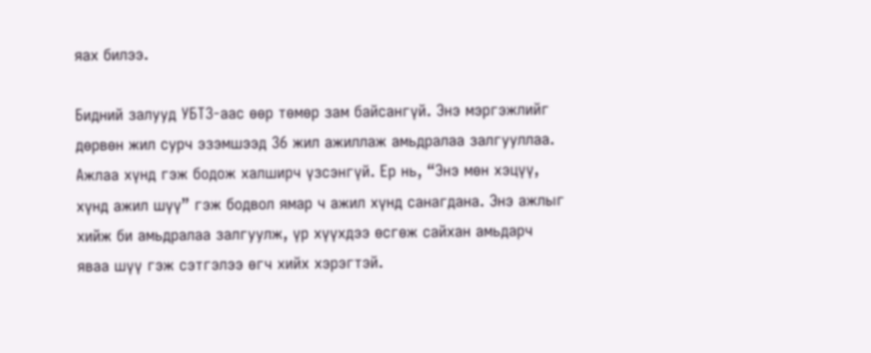яах билээ.

Бидний залууд УБТЗ-аас өөр төмөр зам байсангүй. Энэ мэргэжлийг дөрвөн жил сурч эзэмшээд 36 жил ажиллаж амьдралаа залгууллаа. Ажлаа хүнд гэж бодож халширч үзсэнгүй. Ер нь, “Энэ мөн хэцүү, хүнд ажил шүү” гэж бодвол ямар ч ажил хүнд санагдана. Энэ ажлыг хийж би амьдралаа залгуулж, үр хүүхдээ өсгөж сайхан амьдарч яваа шүү гэж сэтгэлээ өгч хийх хэрэгтэй.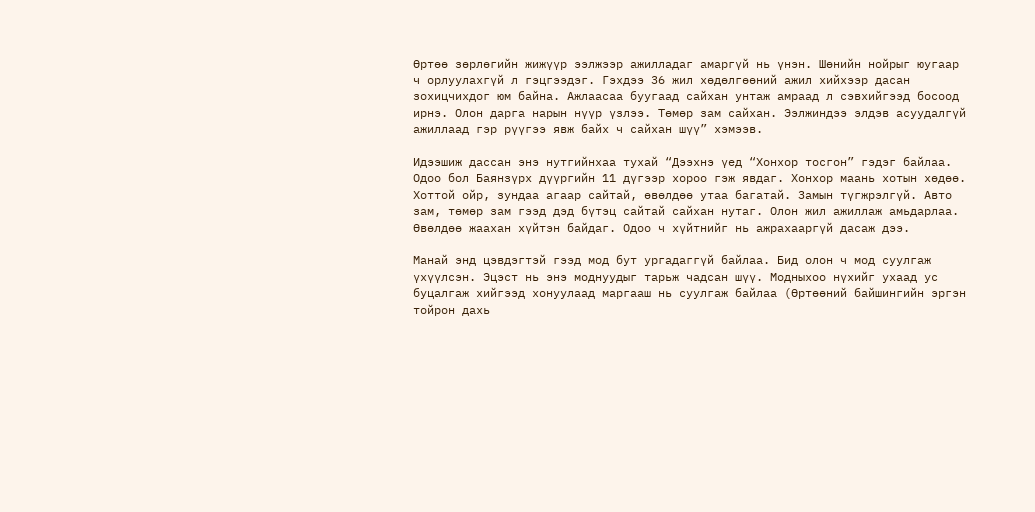Өртөө зөрлөгийн жижүүр ээлжээр ажилладаг амаргүй нь үнэн. Шөнийн нойрыг юугаар ч орлуулахгүй л гэцгээдэг. Гэхдээ 36 жил хөдөлгөөний ажил хийхээр дасан зохицчихдог юм байна. Ажлаасаа буугаад сайхан унтаж амраад л сэвхийгээд босоод ирнэ. Олон дарга нарын нүүр үзлээ. Төмөр зам сайхан. Ээлжиндээ элдэв асуудалгүй ажиллаад гэр рүүгээ явж байх ч сайхан шүү” хэмээв.

Идээшиж дассан энэ нутгийнхаа тухай “Дээхнэ үед “Хонхор тосгон” гэдэг байлаа. Одоо бол Баянзүрх дүүргийн 11 дүгээр хороо гэж явдаг. Хонхор маань хотын хөдөө. Хоттой ойр, зундаа агаар сайтай, өвөлдөө утаа багатай. Замын түгжрэлгүй. Авто зам, төмөр зам гээд дэд бүтэц сайтай сайхан нутаг. Олон жил ажиллаж амьдарлаа. Өвөлдөө жаахан хүйтэн байдаг. Одоо ч хүйтнийг нь ажрахааргүй дасаж дээ.

Манай энд цэвдэгтэй гээд мод бут ургадаггүй байлаа. Бид олон ч мод суулгаж үхүүлсэн. Эцэст нь энэ моднуудыг тарьж чадсан шүү. Модныхоо нүхийг ухаад ус буцалгаж хийгээд хонуулаад маргааш нь суулгаж байлаа (Өртөөний байшингийн эргэн тойрон дахь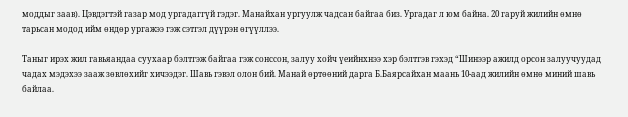моддыг заав). Цэвдэгтэй газар мод ургадаггүй гэдэг. Манайхан ургуулж чадсан байгаа биз. Ургадаг л юм байна. 20 гаруй жилийн өмнө тарьсан модод ийм өндөр ургажээ гэж сэтгэл дүүрэн өгүүллээ.

Таныг ирэх жил гавьяандаа суухаар бэлтгэж байгаа гэж сонссон, залуу хойч үеийнхнээ хэр бэлтгэв гэхэд “Шинээр ажилд орсон залуучуудад чадах мэдэхээ зааж зөвлөхийг хичээдэг. Шавь гэвэл олон бий. Манай өртөөний дарга Б.Баярсайхан маань 10-аад жилийн өмнө миний шавь байлаа.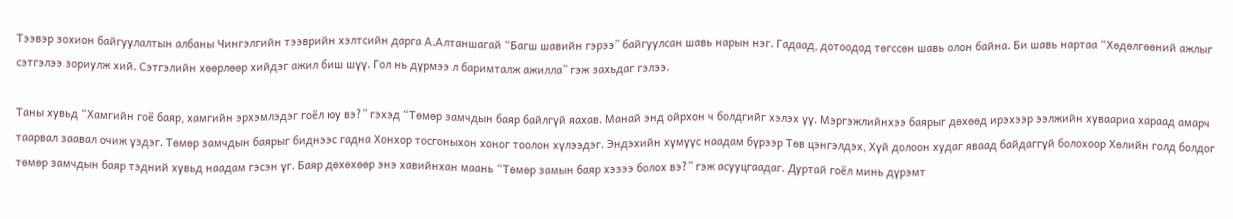Тээвэр зохион байгуулалтын албаны Чингэлгийн тээврийн хэлтсийн дарга А.Алтаншагай “Багш шавийн гэрээ” байгуулсан шавь нарын нэг. Гадаад, дотоодод төгссөн шавь олон байна. Би шавь нартаа “Хөдөлгөөний ажлыг сэтгэлээ зориулж хий. Сэтгэлийн хөөрлөөр хийдэг ажил биш шүү. Гол нь дүрмээ л баримталж ажилла” гэж захьдаг гэлээ.

Таны хувьд “Хамгийн гоё баяр, хамгийн эрхэмлэдэг гоёл юу вэ?” гэхэд “Төмөр замчдын баяр байлгүй яахав. Манай энд ойрхон ч болдгийг хэлэх үү. Мэргэжлийнхээ баярыг дөхөөд ирэхээр ээлжийн хуваариа хараад амарч таарвал заавал очиж үздэг. Төмөр замчдын баярыг биднээс гадна Хонхор тосгоныхон хоног тоолон хүлээдэг. Эндэхийн хүмүүс наадам бүрээр Төв цэнгэлдэх, Хүй долоон худаг яваад байдаггүй болохоор Хөлийн голд болдог төмөр замчдын баяр тэдний хувьд наадам гэсэн үг. Баяр дөхөхөөр энэ хавийнхан маань “Төмөр замын баяр хэзээ болох вэ?” гэж асууцгаадаг. Дуртай гоёл минь дүрэмт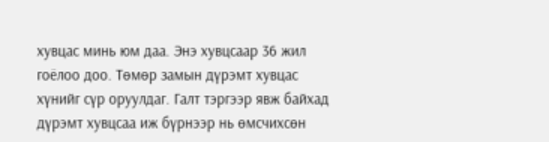хувцас минь юм даа. Энэ хувцсаар 36 жил гоёлоо доо. Төмөр замын дүрэмт хувцас хүнийг сүр оруулдаг. Галт тэргээр явж байхад дүрэмт хувцсаа иж бүрнээр нь өмсчихсөн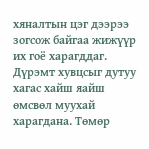хяналтын цэг дээрээ зогсож байгаа жижүүр их гоё харагддаг. Дүрэмт хувцсыг дутуу хагас хайш яайш өмсвөл муухай харагдана. Төмөр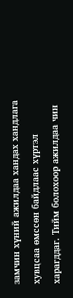замчин хүний ажилдаа хандах хандлага хувцсаа өмссөн байдлаас хүртэл харагддаг. Тийм болохоор ажилдаа чин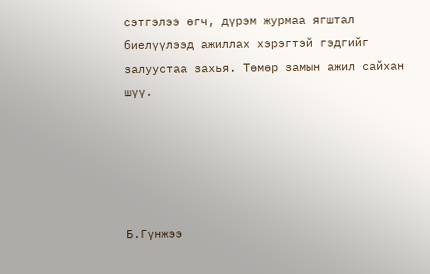сэтгэлээ өгч, дүрэм журмаа ягштал биелүүлээд ажиллах хэрэгтэй гэдгийг залуустаа захья. Төмөр замын ажил сайхан шүү.





Б.Гүнжээ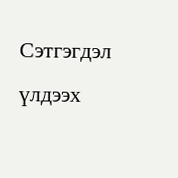Сэтгэгдэл үлдээх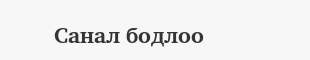Санал бодлоо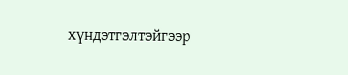хүндэтгэлтэйгээр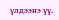үлдээнэ үү.